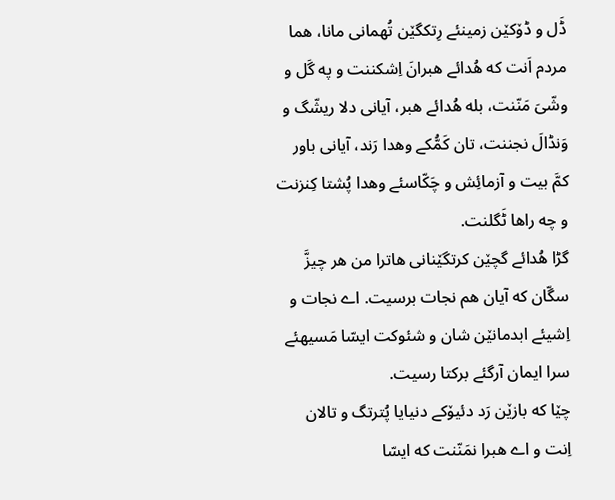ڈَل و ڈۆکێن زمینئے رِتکگێن تُهمانی مانا، هما مردم اَنت که هُدائے هبرانَ اِشکننت و په گَل و وشّیَ مَنّنت، بله هُدائے هبر، آیانی دلا ریشّگ و وَنڈالَ نجننت، تان کَمُّکے وهدا رَند، آیانی باور کمَّ بیت و آزمائِش و چَکّاسئے وهدا پُشتا کِنزنت و چه راها ٹَگلنت.
گڑا هُدائے گچێن کرتگێنانی هاترا من هر چیزَّ سگّان که آیان هم نجات برسیت. اے نجات و اِشیئے ابدمانێن شان و شئوکت ایسّا مَسیهئے سرا ایمان آرگئے برکتا رسیت.
چێا که بازێن رَد دئیۆکے دنیایا پُترتگ و تالان اِنت و اے هبرا نمَنّنت که ایسّا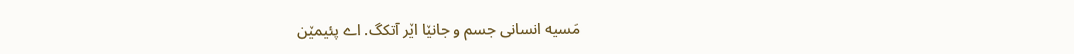مَسیه انسانی جسم و جانێا اێر آتکگ. اے پئیمێن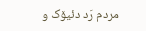مردم رَد دئیۆک و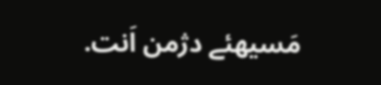مَسیهئے دژمن اَنت.